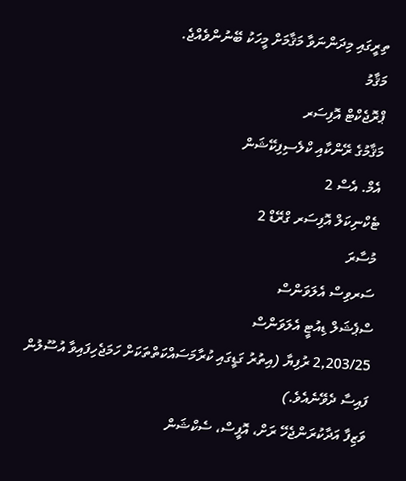ތިރީގައި މިދަންނަވާ މަޤާމަށް މީހަކު ބޭނުންވެއްޖެ.
މަޤާމު
ޕްރޮޖެކްޓް އޮފިސަރ
މަޤާމުގެ ރޭންކާއި ކްލެސިފިކޭޝަން
އެމް. އެސް 2
ޓެކްނިކަލް އޮފިސަރ ގްރޭޑް 2
މުސާރަ
ސަރވިސް އެލަވަންސް
ސްޕެޝަލް ޑިއުޓީ އެލަވަންސް
2,203/25 ރުފިޔާ (އިތުރު ގަޑީގައި ކުރާމަސައްކަތްތަކަށް ހަމަޖެހިފައިވާ އުސޫލުން ފައިސާ ދެވޭނެއެވެ.)
ވަޒިފާ އަދާކުރަންޖެހޭ ރަށް، އޮފީސް، ސެކްޝަން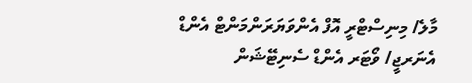މާލެ/ މިނިސްޓްރީ އޮފް އެންވަޔަރަންމަންޓް އެންޑް އެނަރޖީ/ ވޯޓަރ އެންޑް ސެނިޓޭޝަން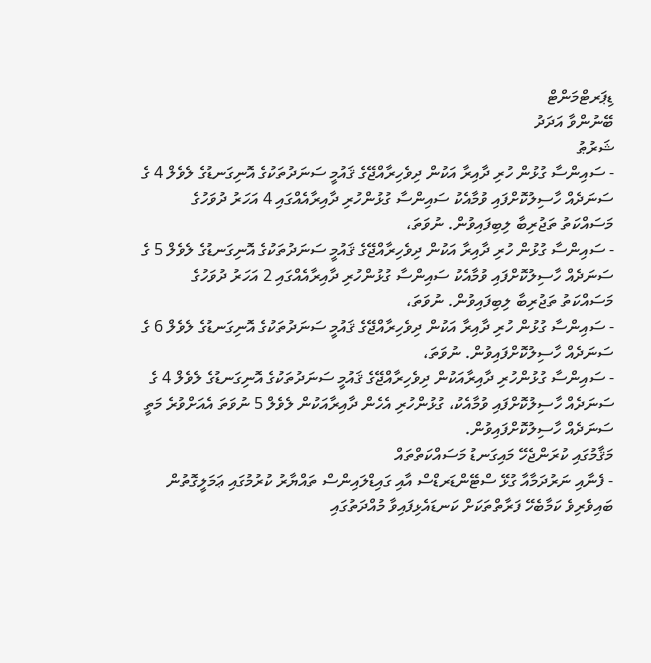ޑިޕަރޓްމަންޓް
ބޭނުންވާ އަދަދު
ޝަރުޠު
- ސައިންސާ ގުޅުން ހުރި ދާއިރާ އަކުން ދިވެހިރާއްޖޭގެ ޤައުމީ ސަނަދުތަކުގެ އޮނިގަނޑުގެ ލެވެލް 4 ގެ ސަނަދެއް ހާސިލުކޮށްފައި ވުމާއެކު ސައިންސާ ގުޅުންހުރި ދާއިރާއެއްގައި 4 އަހަރު ދުވަހުގެ މަސައްކަތު ތަޖުރިބާ ލިބިފައިވުން. ނުވަތަ،
- ސައިންސާ ގުޅުން ހުރި ދާއިރާ އަކުން ދިވެހިރާއްޖޭގެ ޤައުމީ ސަނަދުތަކުގެ އޮނިގަނޑުގެ ލެވެލް 5 ގެ ސަނަދެއް ހާސިލުކޮށްފައި ވުމާއެކު ސައިންސާ ގުޅުންހުރި ދާއިރާއެއްގައި 2 އަހަރު ދުވަހުގެ މަސައްކަތު ތަޖުރިބާ ލިބިފައިވުން. ނުވަތަ،
- ސައިންސާ ގުޅުން ހުރި ދާއިރާ އަކުން ދިވެހިރާއްޖޭގެ ޤައުމީ ސަނަދުތަކުގެ އޮނިގަނޑުގެ ލެވެލް 6 ގެ ސަނަދެއް ހާސިލުކޮށްފައިވުން. ނުވަތަ،
- ސައިންސާ ގުޅުންހުރި ދާއިރާއަކުން ދިވެހިރާއްޖޭގެ ޤައުމީ ސަނަދުތަކުގެ އޮނިގަނޑުގެ ލެވެލް 4 ގެ ސަނަދެއް ހާސިލުކޮށްފައި ވުމާއެކު، ގުޅުންހުރި އެހެން ދާއިރާއަކުން ލެވެލް 5 ނުވަތަ އެއަށްވުރެ މަތީ ސަނަދެއް ހާސިލުކޮށްފައިވުން.
މަޤާމުގައި ކުރަންޖެހޭ މައިގަނޑު މަސައްކަތްތައް
- ފެނާއި ނަރުދަމާއާ ގުޅޭ ސްޓޭންޑަރޑްސް އާއި ގައިޑްލައިންސް ތައްޔާރު ކުރުމުގައި ޢަމަލީގޮތުން ބައިވެރިވެ ކަމާބެހޭ ފަރާތްތަކަށް ކަނޑައެޅިފައިވާ މުއްދަތުގައި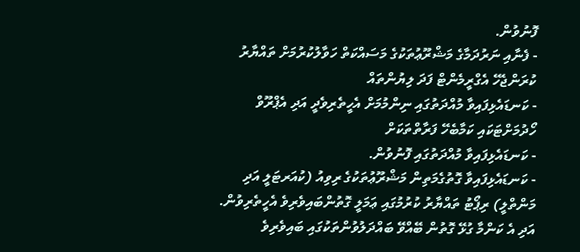ފޮނުވުން.
- ފެނާއި ނަރުދަމާގެ މަޝްރޫޢުތަކުގެ މަސައްކަތް ހަވާލުކުރުމަށް ތައްޔާރު ކުރަންޖެހޭ އެގްރީމެންޓް ފަދަ ލިޔުންތައް
- ކަނޑައެޅިފައިވާ މުއްދަތުގައި ނިންމުމަށް އެހީތެރިވެދީ އަދި އެޕްރޫވް ހޯދުމަށްޓަކައި ކަމާބެހޭ ފަރާތްތަކަށް
- ކަނޑައެޅިފައިވާ މުއްދަތުގައި ފޮނުވުން.
- ކަނޑައެޅިފައިވާ ގޮތުގެމަތިން މަޝްރޫޢުތަކުގެ ރިވިއު (ކުއަރޓަލީ އަދި މަންތްލީ) ރިޕޯޓު ތައްޔާރު ކުރުމުގައި ޢަމަލީ ގޮތުންބައިވެރިވެ އެހީތެރިވުން. އަދި އެ ކަންމާ ގުޅޭ ގޮތުން ބޭއްވޭ ބައްދަލުވުންތަކުގައި ބައިވެރިވެ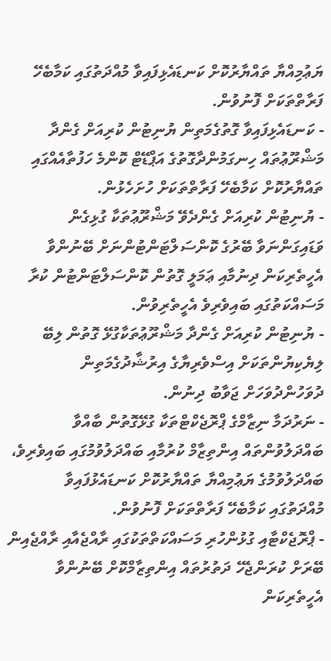ޔަޢުމިއްޔާ ތައްޔާރުކޮށް ކަނޑައެޅިފައިވާ މުއްދަތުގައި ކަމާބެހޭ ފަރާތްތަކަށް ފޮނުވުން.
- ކަނޑައެޅިފައިވާ ގޮތުގެމަތިން ޔުނިޓުން ކުރިއަށް ގެންދާ މަޝްރޫޢުތައް ހިނގަމުންދާގޮތުގެ އަޕްޑޭޓް ކޮންމެ ހަފުތާއެއްގައި ތައްޔާރުކޮށް ކަމާބެހޭ ފަރާތްތަކަށް ހުށަހެޅުން.
- ޔުނިޓުން ކުރިއަށް ގެންދެވޭ މަޝްރޫޢުތަކާ ގުޅިގެން ވަޑައިގަންނަވާ ބޭރުގެ ކޮންސަލްޓަންޓުންނަށް ބޭނުންވާ އެހީތެރިކަން ދިނުމާއި ޢަމަލީ ގޮތުން ކޮންސަލްޓަންޓުން ކުރާ މަސައްކަތުގައި ބައިވެރިވެ އެހީތެރިވުން.
- ޔުނިޓުން ކުރިއަށް ގެންދާ މަޝްރޫޢުތަކާގުޅޭ ގޮތުން ލިބޭ ލިޔެކިޔުންތަކަށް އިސްވެރިޔާގެ އިރުޝާދުގެމަތިން ދުވަހުންދުވަހަށް ޖަވާބު ދިނުން.
- ނަރުދަމާ ނިޒާމްގެ ޕްރޮޖެކްޓްތަކާ ގުޅޭގޮތުން ބާއްވާ ބައްދަލުވުންތައް އިންތިޒާމް ކުރުމާއި ބައްދަލުވުމުގައި ބައިވެރިވެ، ބައްދަލުވުމުގެ ޔަޢުމިއްޔާ ތައްޔާރުކޮށް ކަނޑައެޅުފައިވާ މުއްދަތުގައި ކަމާބެހޭ ފަރާތްތަކަށް ފޮނުވުން.
- ޕްރޮޖެކްޓާއި ގުޅުންހުރި މަސައްކަތްތަކުގައި ރާއްޖެއާއި ރާއްޖެއިން ބޭރަށް ކުރަންޖެހޭ ދަތުރުތައް އިންތިޒާމްކޮށް ބޭނުންވާ އެހީތެރިކަން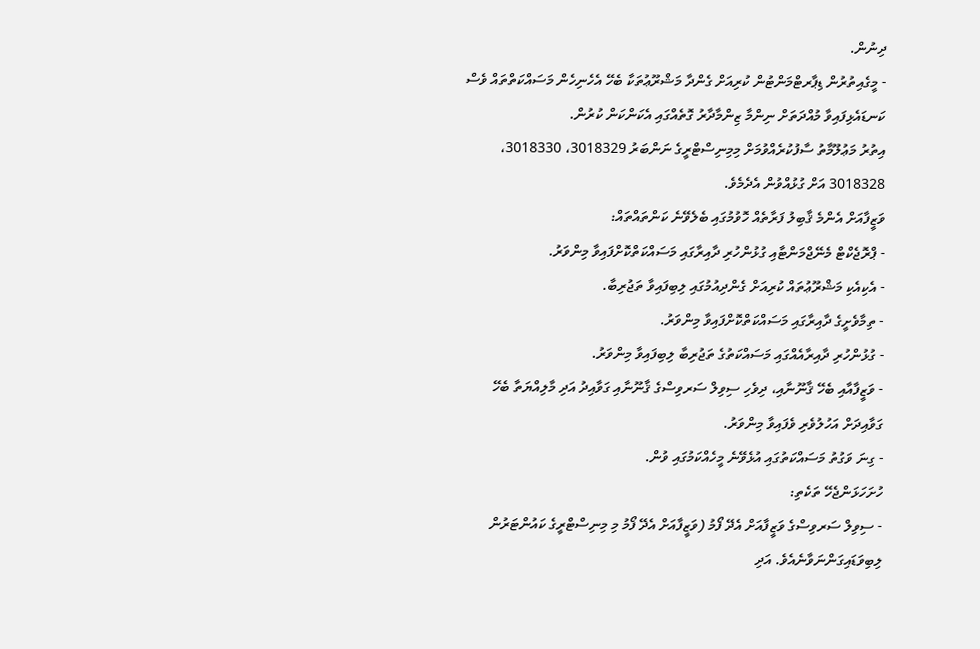ދިނުން.
- މީގެއިތުރުން ޑިޕާރޓްމަންޓުން ކުރިއަށް ގެންދާ މަޝްރޫޢުތަކާ ބެހޭ އެހެނިހެން މަސައްކަތްތައް ވެސް ކަނޑައެޅިފައިވާ މުއްދަތަށް ނިންމާ ޒިންމާދާރު ގޮތެއްގައި އެކަންކަން ކުރުން.
އިތުރު މަޢުލޫމާތު ސާފުކުރެއްވުމަށް މިމިނިސްޓްރީގެ ނަންބަރު 3018329، 3018330، 3018328 އަށް ގުޅުއްވުން އެދެމެވެ.
ވަޒީފާއަށް އެންމެ ޤާބިލު ފަރާތެއް ހޮވުމުގައި ބެލެވޭނެ ކަންތައްތައް:
- ޕްރޮޖެކްޓް މެނޭޖްމަންޓާއި ގުޅުންހުރި ދާއިރާގައި މަސައްކަތްކޮށްފައިވާ މިންވަރު.
- އެކިއެކި މަޝްރޫޢުތައް ކުރިއަށް ގެންދިއުމުގައި ލިބިފައިވާ ތަޖުރިބާ.
- ތިމާވެށީގެ ދާއިރާގައި މަސައްކަތްކޮށްފައިވާ މިންވަރު.
- ގުޅުންހުރި ދާއިރާއެއްގައި މަސައްކަތުގެ ތަޖުރިބާ ލިބިފައިވާ މިންވަރު.
- ވަޒީފާއާއި ބެހޭ ޤާނޫނާއި، ދިވެހި ސިވިލް ސަރވިސްގެ ޤާނޫނާއި ގަވާއިދު އަދި މާލިއްޔަތާ ބެހޭ ގަވާއިދަށް އަހުލުވެރި ވެފައިވާ މިންވަރު.
- ގިނަ ވަގުތު މަސައްކަތުގައި އުޅެވޭނެ މީހެއްކަމުގައި ވުން.
ހުށަހަޅަންޖެހޭ ތަކެތި:
- ސިވިލް ސަރވިސްގެ ވަޒީފާއަށް އެދޭ ފޯމު (ވަޒީފާއަށް އެދޭ ފޯމު މި މިނިސްޓްރީގެ ކައުންޓަރުން ލިބިވަޑައިގަންނަވާނެއެވެ. އަދި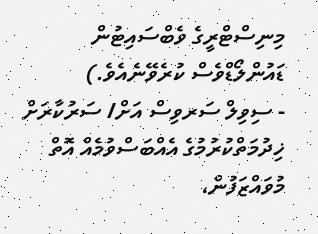މިނިސްޓްރީގެ ވެބްސައިޓުން ޑައުންލޯޑްވެސް ކުރެވޭނެއެވެ.)
- ސިވިލް ސަރވިސް އަށް/ ސަރުކާރަށް ޚިދުމަތްކުރުމުގެ އެއްބަސްވުމެއް އޮތް މުވައްޒަފުން،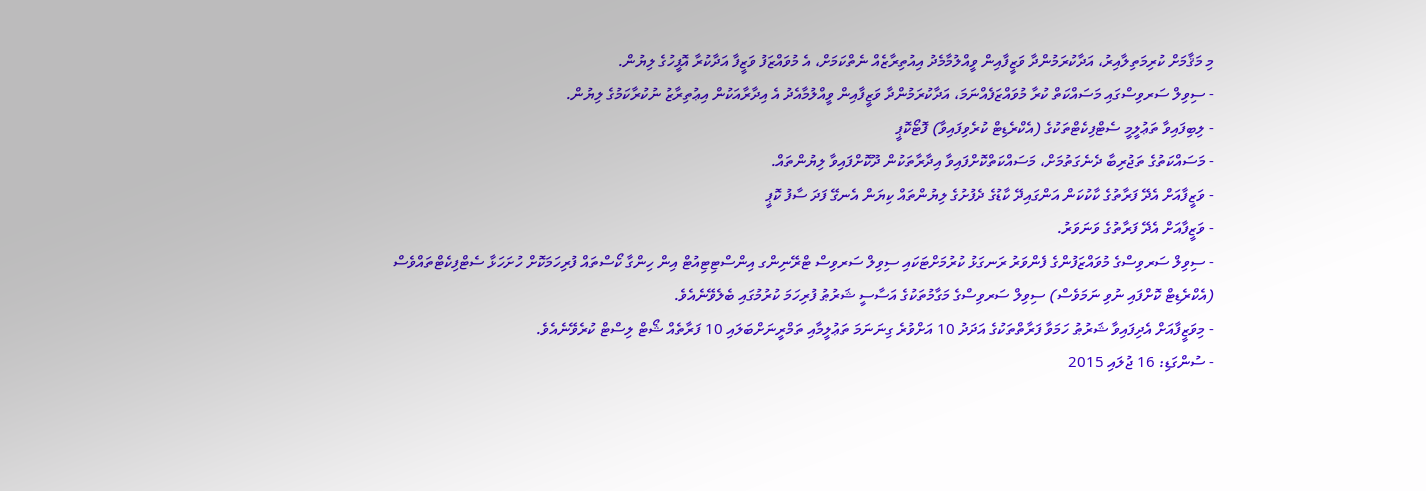މި މަޤާމަށް ކުރިމަތިލާއިރު، އަދާކުރަމުންދާ ވަޒީފާއިން ވީއްލުމާމެދު އިއުތިރާޒެއް ނެތްކަމަށް، އެ މުވައްޒަފު ވަޒީފާ އަދާކުރާ އޮފީހުގެ ލިޔުން.
- ސިވިލް ސަރވިސްގައި މަސައްކަތް ކުރާ މުވައްޒަފެއްނަމަ، އަދާކުރަމުންދާ ވަޒީފާއިން ވީއްލުމާއެދު އެ އިދާރާއަކުން އިޢުތިރާޒު ނުކުރާކަމުގެ ލިޔުން.
- ލިބިފައިވާ ތަޢުލީމީ ސެޓްފިކެޓްތަކުގެ (އެކްރެޑިޓް ކުރެވިފައިވާ) ފޮޓޯކޮޕީ
- މަސައްކަތުގެ ތަޖުރިބާ ދެނެގަތުމަށް، މަސައްކަތްކޮށްފައިވާ އިދާރާތަކުން ދޫކޮށްފައިވާ ލިޔުންތައް.
- ވަޒީފާއަށް އެދޭ ފަރާތުގެ ކާކުކަން އަންގައިދޭ ކާޑުގެ ދެފުށުގެ ލިޔުންތައް ކިޔަން އެނގޭ ފަދަ ސާފު ކޮޕީ
- ވަޒީފާއަށް އެދޭ ފަރާތުގެ ވަނަވަރު.
- ސިވިލް ސަރވިސްގެ މުވައްޒަފުންގެ ފެންވަރު ރަނގަޅު ކުރުމަށްޓަކައި ސިވިލް ސަރވިސް ޓްރޭނިންގ އިންސްޓިޓިއުޓް އިން ހިންގާ ކޯސްތައް ފުރިހަމަކޮށް ހުށަހަޅާ ސެޓްފިކެޓްތައްވެސް (އެކްރެޑިޓް ކޮށްފައި ނުވި ނަމަވެސް) ސިވިލް ސަރވިސްގެ މަގާމުތަކުގެ އަސާސީ ޝަރުޠު ފުރިހަމަ ކުރުމުގައި ބެލެވޭނެއެވެ.
- މިވަޒީފާއަށް އެދިފައިވާ ޝަރުޠު ހަމަވާ ފަރާތްތަކުގެ އަދަދު 10 އަށްވުރެ ގިނަނަމަ ތަޢުލީމާއި ތަމްރީނަށްބަލައި 10 ފަރާތެއް ޝޯޓް ލިސްޓް ކުރެވޭނެއެވެ.
- ސުންގަޑި: 16 ޖުލައި 2015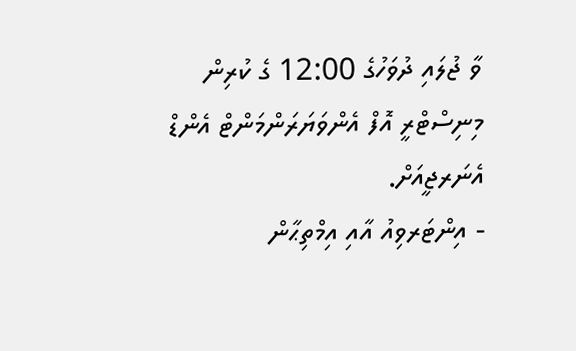ވާ ޖުލައި ދުވަހުގެ 12:00 ގެ ކުރިން މިނިސްޓްރީ އޮފް އެންވަޔަރަންމަންޓް އެންޑް އެނަރޖީއަށް.
- އިންޓަރވިއު އާއި އިމްތިޙާން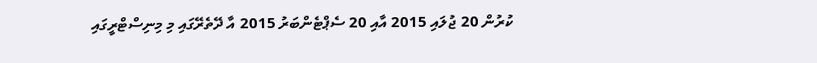ކުރުން 20 ޖުލައި 2015 އާއި 20 ސެޕްޓެންބަރު 2015 އާ ދޭތެރޭގައި މި މިނިސްޓްރީގައި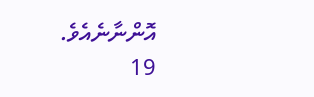އޮންނާނެއެވެ.
19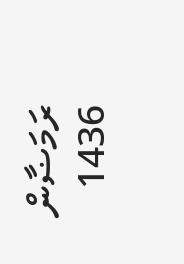ރަމަޟާން 1436